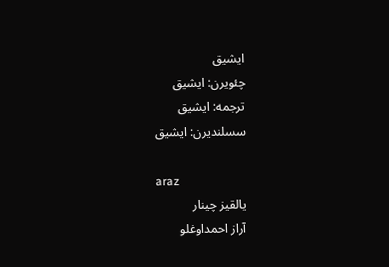ایشیق
چئویرن: ایشیق
ترجمه: ایشیق
سسلندیرن: ایشیق

araz
یالقیز چینار
آراز احمداوغلو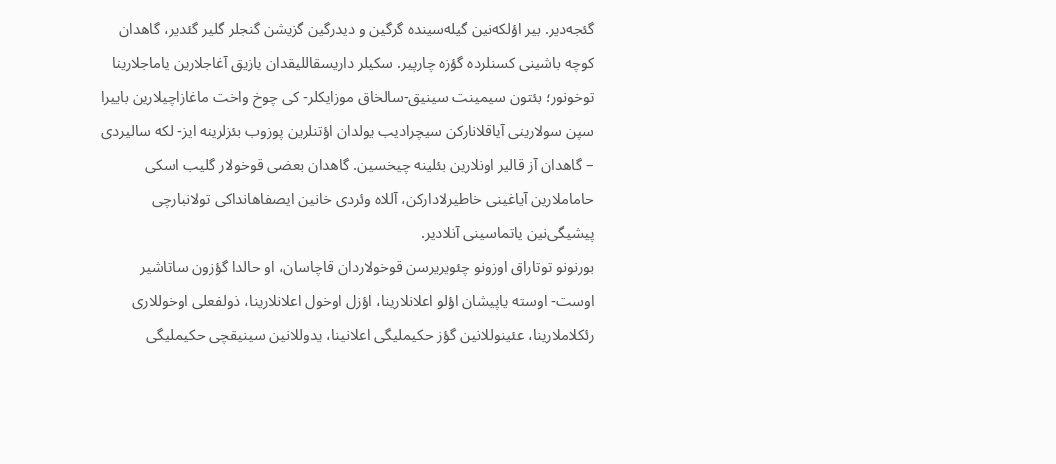گئجه‌دیر. بیر اؤلکه‌نین گیله‌سینده گرگین و دیدرگین گزیشن گنجلر گلیر گئدیر، گاهدان کوچه باشینی کسنلرده گؤزه چارپیر. سکیلر داریسقاللیقدان یازیق آغاجلارین یاماجلارینا توخونور؛ بئتون سیمینت سینیق-سالخاق موزایکلر- کی چوخ واخت ماغازاچیلارین باییرا سپن سولارینی آیاقلانارکن سیچرادیب یولدان اؤتنلرین پوزوب بئزلرینه ایز- لکه سالیردی – گاهدان آز قالیر اونلارین بئلینه چیخسین. گاهدان بعضی قوخولار گلیب اسکی حاماملارین آیاغینی خاطیرلادارکن، آللاه وئردی خانین ایصفاهانداکی تولانبارچی پیشیگی‌نین یاتماسینی آنلادیر.
بورنونو توتاراق اوزونو چئویریرسن قوخولاردان قاچاسان، او حالدا گؤزون ساتاشیر اوست- اوسته یاپیشان اؤلو اعلانلارینا، اؤزل اوخول اعلانلارینا، ذولفعلی اوخوللاری رئکلاملارینا، عئینوللانین گؤز حکیملیگی اعلانینا، یدوللانین سینیقچی حکیملیگی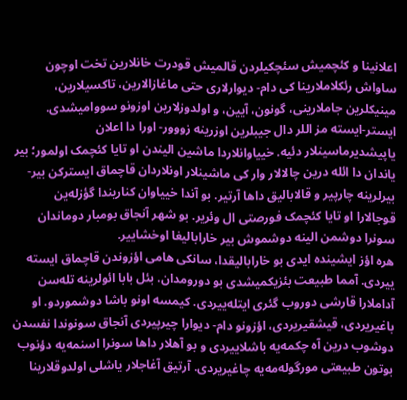اعلانینا و کئچمیش سئچکیلردن قالمیش قودرت خانلارین تخت اوچون ساواش رئکلاملارینا کی دام- دیوارلاری حتی ماغازالارین، تاکسیلارین، مینیکلرین جاملارینی، گونون، آیین، و اولدوزلارین اوزونو سووامیشدی. ایستر-ایسته مز اللر دال جیبلرین اوزرینه زووور- اورا دا اعلان یاپیشدیرماسینلار دئیه. خییاوانلاردا ماشین الیندن او تایا کئچمک اولمور؛ بیر یاندان دا ائله درین چالالار وار کی ماشینلار اونلاردان قاچماق ایسترکن بیر- بیرلرینه چارپیر و قالابالیق داها آرتیر. بو آندا خییاوان کناریندا گؤزله‌ین قوجالارا او تایا کئچمک فورصتی ال وئریر. بو شهر آنجاق بومبار دوماندان سونرا دوشمن الینه دوشموش بیر خارابالیغا اوخشاییر.
هره اؤز ایشینده ایدی بو خارابالیقدا، سانکی هامی اؤزوندن قاچماق ایسته ییردی. آمما طبیعت بئزیکمیشدی بو دورومدان. بئل بابا ائولرینه تله‌سن آداملارا قارشی دوروب گئری ایتله‌ییردی. کیمسه اونو باشا دوشموردو. او باغیریردی، قیشقیریردی، اؤزونو دام- دیوارا چیرپیردی آنجاق سونوندا نفسدن دوشوب درین آه چکمه‌یه باشلاییردی و بو آهلار داها سونرا اسنمه‌یه دؤنوب بوتون طبیعتی مورگوله‌مه‌یه چاغیریردی. آرتیق آغاجلار یاشلی اولدوقلارینا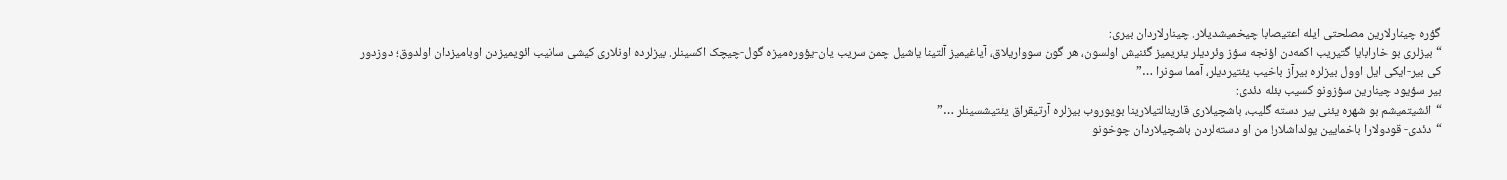گؤره چینارلارین مصلحتی ایله اعتیصابا چیخمیشدیلار. چینارلاردان بیری:
“بیزلری بو خارابایا گتیریب اکمه‌دن اؤنجه سؤز وئردیلر یئریمیز گئنیش اولسون، هر گون سوواریلاق، آیاغیمیز آلتینا یاشیل چمن سریب یان-یؤوره‌میزه گول-چیچک اکسینلر. بیزلرده اونلاری کیشی سانیب ائویمیزدن اوبامیزدان اولدوق؛ دوزدور کی بیر-ایکی ایل اوول بیزلره بیرآز باخیب یئتیردیلر، آمما سونرا …”
بیر سؤیود چینارین سؤزونو کسیب بئله دئدی:
“ائشیتمیشم بو شهره یئنی بیر دسته گلیب، باشچیلاری قارینالتیلارینا بویوروب بیزلره آرتیقراق یئتیشسینلر …”
“دئدی- قودولارا باخمایین یولداشلار! من او دسته‌لردن باشچیلاردان چوخونو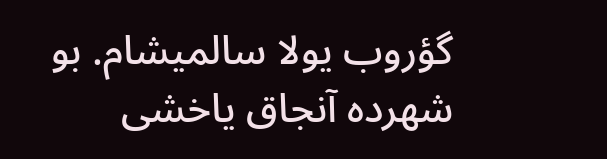گؤروب یولا سالمیشام. بو شهرده آنجاق یاخشی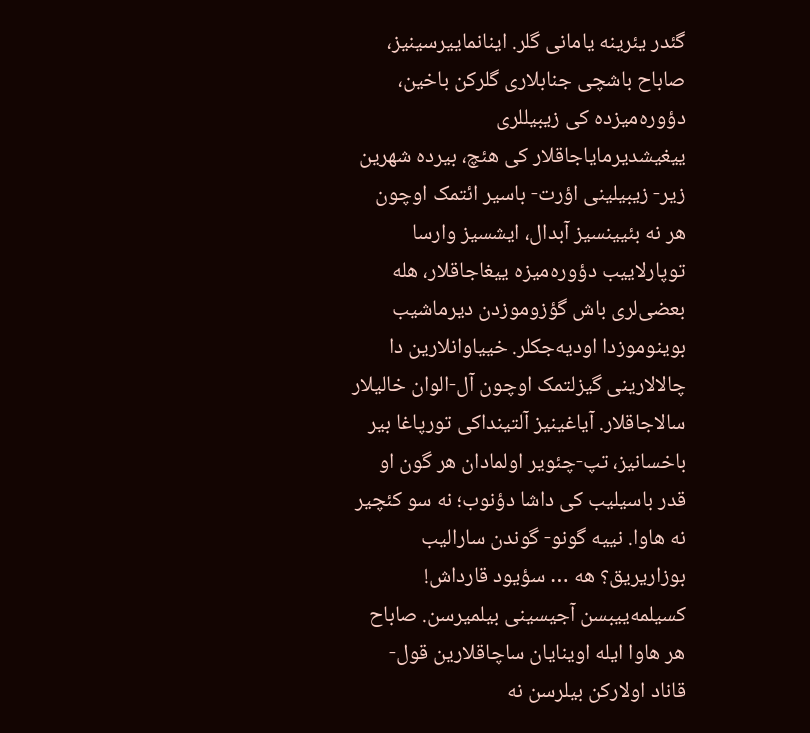گئدر یئرینه یامانی گلر. اینانماییرسینیز، صاباح باشچی جنابلاری گلرکن باخین، دؤوره‌میزده کی زیبیللری ییغیشدیرمایاجاقلار کی هئچ، بیرده شهرین زیر- زیبیلینی اؤرت- باسیر ائتمک اوچون هر نه بئیینسیز آبدال، ایشسیز وارسا توپارلاییب دؤوره‌میزه ییغاجاقلار، هله بعضی‌لری باش گؤزوموزدن‌ دیرماشیب بوینوموزدا اودیه‌جکلر. خییاوانلارین دا چالالارینی گیزلتمک اوچون آل-الوان خالیلار سالاجاقلار. آیاغینیز آلتینداکی تورپاغا بیر باخسانیز، تپ-چئویر اولمادان هر گون او قدر باسیلیب کی داشا دؤنوب؛ نه سو کئچیر نه هاوا. نییه گونو- گوندن سارالیب بوزاریریق؟ هه … سؤیود قارداش! کسیلمه‌ییبسن آجیسینی بیلمیرسن. صاباح هر هاوا ایله اوینایان ساچاقلارین قول- قاناد اولارکن بیلرسن نه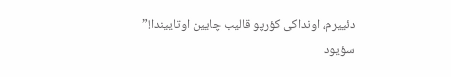دئییرم، اونداکی کؤرپو قالیب چایین اوتاییندا!”
سؤیود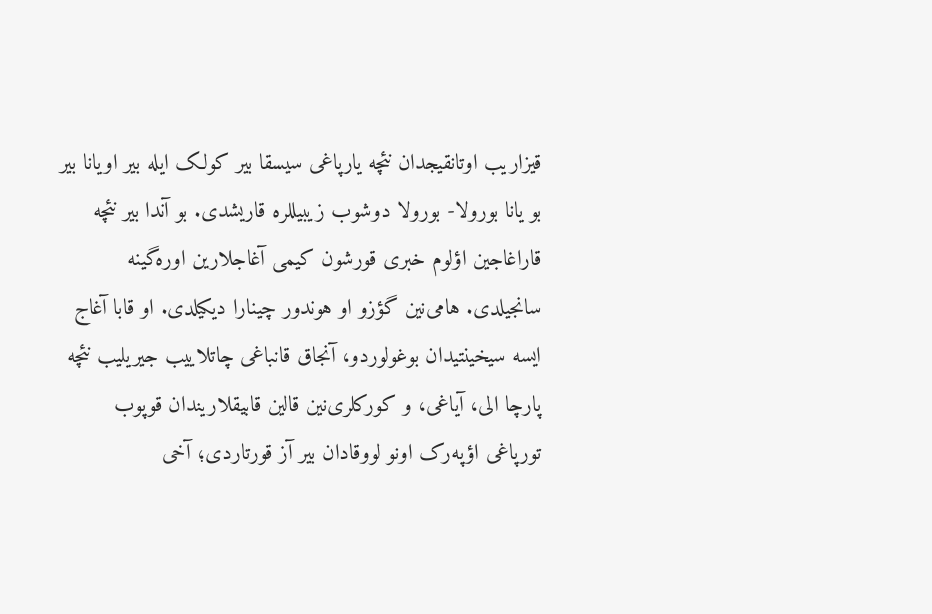قیزاریب اوتانقیجدان نئچه یارپاغی سیسقا بیر کولک ایله بیر اویانا بیر بو یانا بورولا- بورولا دوشوب زیبیللره قاریشدی. بو آندا بیر نئچه قاراغاجین اؤلوم خبری قورشون کیمی آغاجلارین اوره‌گینه سانجیلدی. هامی‌نین گؤزو او هوندور چینارا دیکیلدی. او قابا آغاج ایسه سیخینتیدان بوغولوردو، آنجاق قانباغی چاتلاییب جیریلیب نئچه پارچا الی، آیاغی، و کورکلری‌نین قالین قابیقلاریندان قوپوب تورپاغی اؤپه‌رک اونو لووقادان بیر آز قورتاردی؛ آخی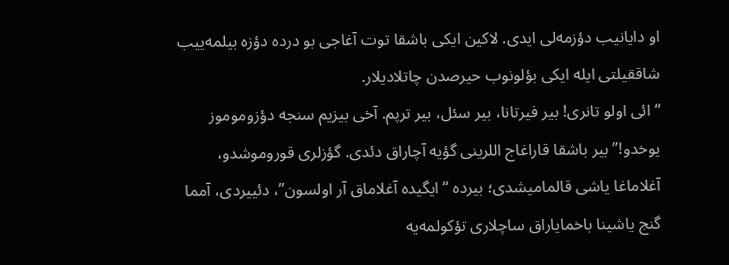او دایانیب دؤزمه‌لی ایدی. لاکین ایکی باشقا توت آغاجی بو درده دؤزه بیلمه‌ییب شاققیلتی ایله ایکی بؤلونوب حیرصدن چاتلادیلار.
“ائی اولو تانری! بیر فیرتانا، بیر سئل، بیر ترپم. آخی بیزیم سنجه دؤزوموموز یوخدو!” بیر باشقا قاراغاج اللرینی گؤیه آچاراق دئدی. گؤزلری قوروموشدو، آغلاماغا یاشی قالمامیشدی؛ بیرده “ایگیده آغلاماق آر اولسون”، دئییردی، آمما گنج یاشینا باخمایاراق ساچلاری تؤکولمه‌یه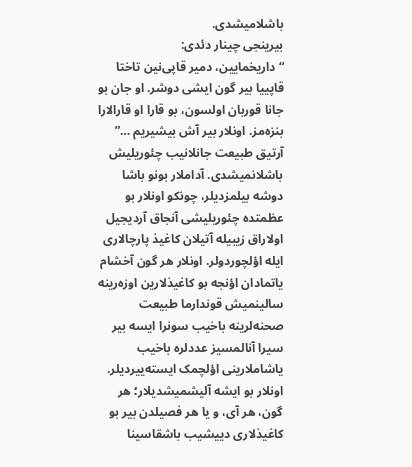باشلامیشدی.
بیرینجی چینار دئدی:
“داریخمایین، دمیر قاپی‌نین تاختا قاپییا بیر گون ایشی دوشر. او جان بو جانا قوربان اولسون، بو قارا او قارالارا بنزه‌مز. اونلار بیر آش بیشیریم …”
آرتیق طبیعت جانلانیب چئوریلیش باشلانمیشدی. آداملار بونو باشا دوشه بیلمزدیلر، چونکو اونلار بو عظمتده چئوریلیشی آنجاق آردیجیل اولاراق زیبیله آتیلان کاغیذ پارچالاری ایله اؤلچوردولر. اونلار هر گون آخشام یاتمادان اؤنجه بو کاغیذلارین اوزه‌رینه سالینمیش قوندارما طبیعت صحنه‌لرینه باخیب سونرا ایسه بیر سیرا آنالمسیز عددلره باخیب یاشاملارینی اؤلچمک ایسته‌ییردیلر. اونلار بو ایشه آلیشمیشدیلار؛ هر گون، هر آی، و یا هر فصیلدن بیر بو کاغیذلاری دییشیب باشقاسینا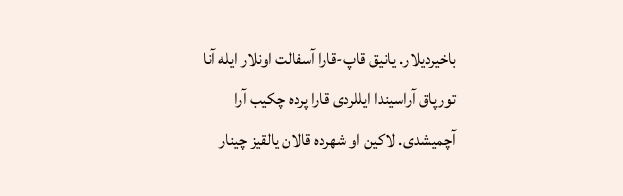باخیردیلار. یانیق قاپ-قارا آسفالت اونلار ایله آنا تورپاق آراسیندا ایللردی قارا پرده چکیب آرا آچمیشدی. لاکین او شهرده قالان یالقیز چینار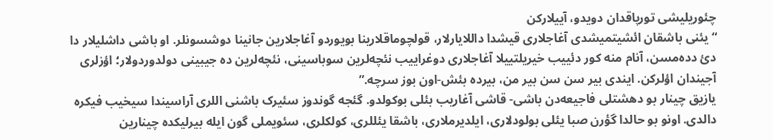چئوریلیشی تورپاقدان دویدو، آییلارکن
“یئنی باشقان ائشیتمیشدی آغاجلاری قیشدا داللایارلار، قولچوماقلارینا بویوردو آغاجلارین جانینا دوشسونلر. او باشی داشلیلار دا دئ دده‌مسن، آنام منه کور دئییب خیریلتییلا آغاجلاری دوغراییب نئچه‌لرین سوباسینی، نئچه‌لرین ده جیبینی دولدوردولار؛ اؤزلری آجیندان اؤلرکن. ایندی بیر سن سن بیر من، بیرده بئش-اون بوز سرچه.”
یازیق چینار بو دهشتلی فاجیعه‌دن باشی- قاشی آغاریب بئلی بوکولدو. گئجه گوندوز سئیرک باشنی اللری آراسیندا سیخیب فیکره دالدی. اونو بو حالدا گؤرن صبا یئلی بولودلاری، ایلدیرملاری، باشقا یئللری، کولکلری، سئویملی گون ایله بیرلیکده چینارین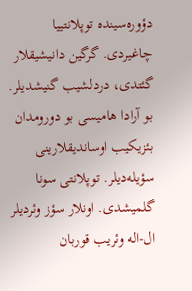دؤوره‌سینده توپلانتییا چاغیردی. گرگین دانیشیقلار گئتدی، دردلشیب گنیشدیلر. بو آرادا هامیسی بو دورومدان بئزیکیب اوساندیقلارینی سؤیله‌دیلر. توپلانتی سونا گلمیشدی. اونلار سؤز وئردیلر ال-اله وئریب قوربان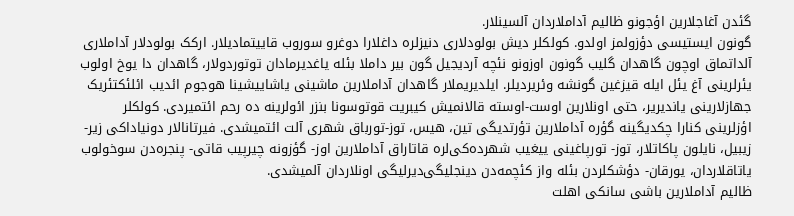گئدن آغاجلارین اؤجونو ظالیم آداملاردان آلسینلار.
گونون ایستیسی دؤزولمز اولدو. کولکلر دیش بولودلاری دنیزلره داغلارا دوغرو سوروب قاییتمادیلار. ارکک بولودلار آداملاری آلداتماق اوچون گاهدان گلیب گونون اوزونو نئچه آردیجیل گون بیر داملا بئله یاغدیرمادان توتوردولار، گاهدان دا یوخ اولوب یئرلرینی آغ یئل ایله قیزغین گونشه وئریردیلر. ایلدیریملار گاهدان آداملارین ماشینی یاشاییشینا هوجوم ائدیب ائلئکتئریک جهازلارینی یاندیریر، حتی اونلارین اوست-اوسته قالانمیش کیبریت قوتوسونا بنزر ائولرینه ده رحم ائتمیردی. کولکلر اؤزلرینی کنارا چکدیگینه گؤره آداملارین تؤرتدیگی تین، هیس، توز-تورباق شهری آلت ائتمیشدی. فیرتانالار دونیاداکی زیر- زیبیل، نایلون پاکاتلار، توز- تورپاغینی ییغیب شهرده‌کی‌لره قاتاراق آداملارین اوز- گؤزونه چیرپیب قاتی- پنجره‌دن سوخولوب یاتاقلاردان، یورقان- دؤشکلردن بئله واز کئچمه‌دن دینجلیگی‌دیرلیگی اونلاردان آلمیشدی.
ظالیم آداملارین باشی سانکی اهلت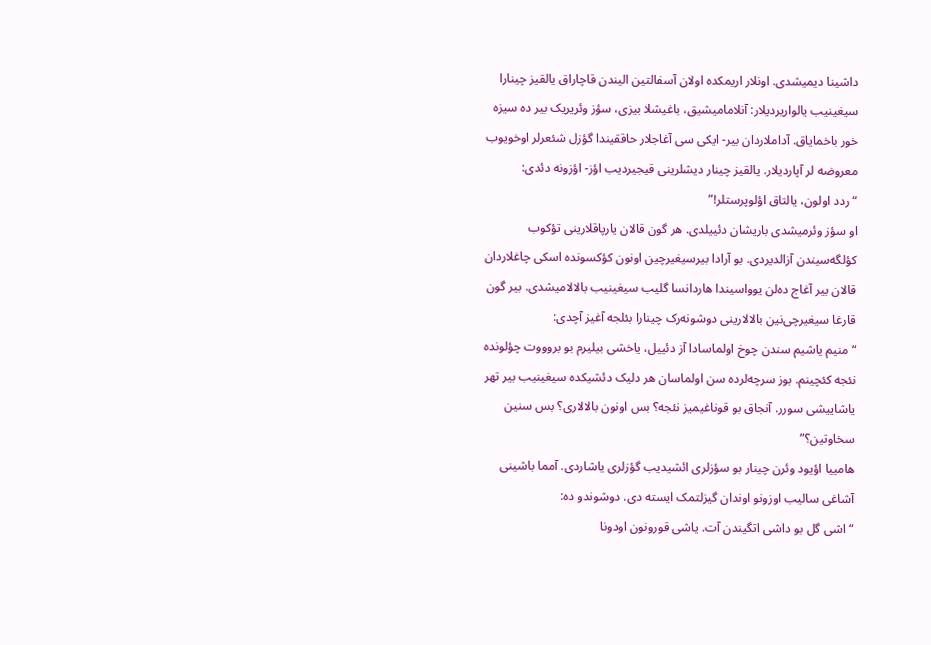داشینا دیمیشدی. اونلار اریمکده اولان آسفالتین الیندن قاچاراق یالقیز چینارا سیغینیب یالواریردیلار: آنلامامیشیق، باغیشلا بیزی، سؤز وئریریک بیر ده سیزه خور باخمایاق. آداملاردان بیر- ایکی سی آغاجلار حاققیندا گؤزل شئعرلر اوخویوب معروضه لر آپاردیلار. یالقیز چینار دیشلرینی قیجیردیب اؤز- اؤزونه دئدی:
“ردد اولون، یالتاق اؤلوپرستلر!”
او سؤز وئرمیشدی باریشان دئییلدی. هر گون قالان یارپاقلارینی تؤکوب کؤلگه‌سیندن آزالدیردی. بو آرادا بیرسیغیرچین اونون کؤکسونده اسکی چاغلاردان قالان بیر آغاج ده‌لن یوواسیندا هاردانسا گلیب سیغینیب بالالامیشدی. بیر گون قارغا سیغیرچی‌نین بالالارینی دوشونه‌رک چینارا بئلجه آغیز آچدی:
“منیم یاشیم سندن چوخ اولماسادا آز دئییل، یاخشی بیلیرم بو بروووت چؤلونده نئجه کئچینم. بوز سرچه‌لرده سن اولماسان هر دلیک دئشیکده سیغینیب بیر تهر یاشاییشی سورر. آنجاق بو قوناغیمیز نئجه؟ بس اونون بالالاری؟ بس سنین سخاوتین؟”
هامییا اؤیود وئرن چینار بو سؤزلری ائشیدیب گؤزلری یاشاردی. آمما باشینی آشاغی سالیب اوزونو اوندان گیزلتمک ایسته دی. دوشوندو ده:
“اشی گل بو داشی اتگیندن آت. یاشی قورونون اودونا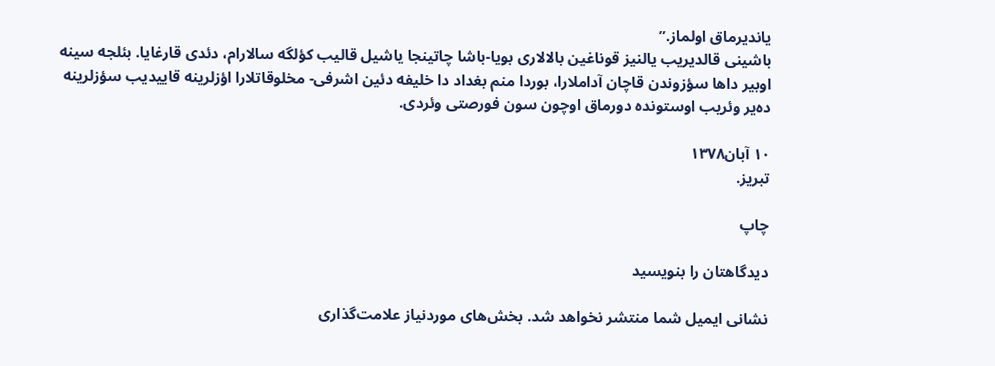یاندیرماق اولماز.”
باشینی قالدیریب یالنیز قوناغین بالالاری بویا-باشا چاتینجا یاشیل قالیب کؤلگه سالارام، دئدی قارغایا. بئلجه سینه اوبیر داها سؤزوندن قاچان آداملارا، بوردا منم بغداد دا خلیفه دئین اشرفی- مخلوقاتلارا اؤزلرینه قاییدیب سؤزلرینه ده‌یر وئریب اوستونده دورماق اوچون سون فورصتی وئردی.

۱۰ آبان۱۳۷۸
تبریز.

چاپ

دیدگاهتان را بنویسید

نشانی ایمیل شما منتشر نخواهد شد. بخش‌های موردنیاز علامت‌گذاری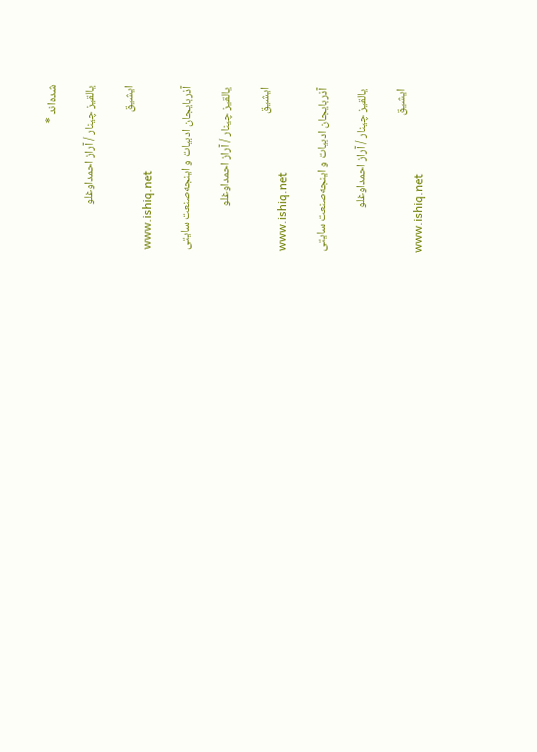شده‌اند *

یالقیز چینار / آراز احمداوغلو

ایشیق
www.ishiq.net

آذربایجان ادبیات و اینجه‌صنعت سایتی

یالقیز چینار / آراز احمداوغلو

ایشیق
www.ishiq.net

آذربایجان ادبیات و اینجه‌صنعت سایتی

یالقیز چینار / آراز احمداوغلو

ایشیق
www.ishiq.net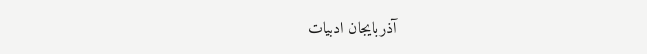آذربایجان ادبیات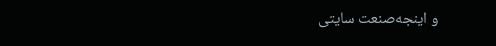و اینجه‌صنعت سایتی